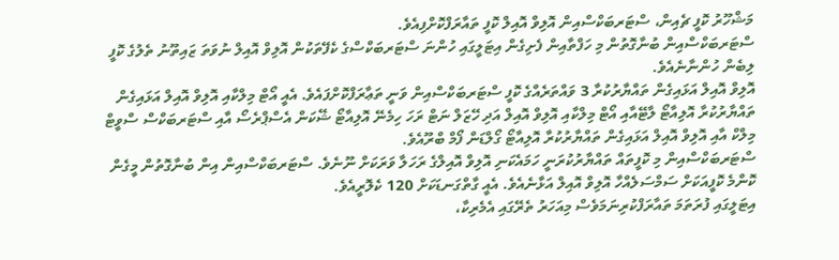މަޝްހޫރު ކޮފީ ޗެއިން، ސްޓަރބަކްސްއިން އޮލިވް އޮއިލް ކޮފީ ތައާރަފްކޮށްފިއެވެ.
ސްޓަރބަކްސްއިން ބުނާގޮތުން މި ހަފްތާއިން ފެށިގެން އިޓަލީގައި ހުންނަ ސްޓަރބަކްސްގެ ކެފޭތަކުން އޮލިވް އޮއިލް ނުވަތަ ޒައިތޫނު ތެލުގެ ކޮފީ ލިބެން ހުންނާނެއެވެ.
އޮލިވް އޮއިލް އަޅައިގެން ތައްޔާރުކުރާ 3 ވައްތަރެއްގެ ކޮފީ ސްޓަރބަކްސްއިން ވަނީ ތަޢާރަފްކޮށްފައެވެ. އެއީ އޯޓް މިލްކާއި އޮލިވް އޮއިލް އަޅައިގެން ތައްޔާރުކުރާ އޮލިއާޓޯ ލާޓޭއާއި އޯޓް މިލްކާއި އޮލިވް އޮއިލް އަދި ހޭޒަލް ނަޓް ރަހަ ހިމެނޭ އޮލިއާޓޯ ޝޭކަން އެސްޕްރެސޯ އާއި ސްޓަރބަކްސް ސްވީޓް މިލްކް އާއި އޮލިވް އޮއިލް އަޅައިގެން ތައްޔާރުކުރާ އޮލިއާޓޯ ގޯލްޑަން ފޯމް ބްރޫއެވެ.
ސްޓަރބަކްސްއިން މި ކޮފީތައް ތައްޔާރުކުރަނީ ހަމައެކަނި އޮލިވް އޮއިލްގެ ރަހަލާ ވަރަކަށް ނޫނެވެ. ސްޓަރބަކްސްއިން އިން ބުނާގޮތުން މީގެން ކޮންމެ ކޮފީއަކަށް ސަމްސަލެއްހާ އޮލިވް އޮއިލް އަޅާނެއެވެ. އެއީ ގާތްގަނޑަކަށް 120 ކެލޮރީއެވެ.
އިޓަލީގައި ފުރަތަމަ ތައާރަފްކުރިނަމަވެސް މިއަހަރު ތެރޭގައި އެމެރިކާ،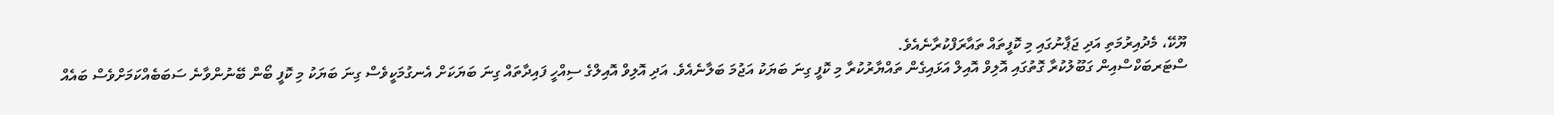ޔޫކޭ، މެދުއިރުމަތި އަދި ޖަޕާނުގައި މި ކޮފީތައް ތައާރަފްކުރާނެއެވެ.
ސްޓަރބަކްސްއިން ގަބޫލުކުރާ ގޮތުގައި އޮލިވް އޮއިލް އަޅައިގެން ތައްޔާރުކުރާ މި ކޮފީ ގިނަ ބަޔަކު އަޖުމަ ބަލާނެއެވެ. އަދި އޮލިވް އޮއިލްގެ ސިއްހީ ފައިދާތައް ގިނަ ބަޔަކަށް އެނގުމަކީވެސް ގިނަ ބަޔަކު މި ކޮފީ ބޯން ބޭނުންވާނެ ސަބަބެއްކަމަށްވެސް ބައެއް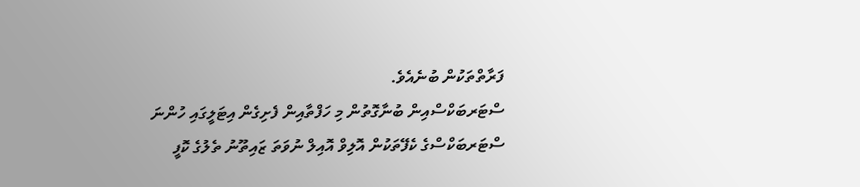ފަރާތްތަކުން ބުނެއެވެ.
ސްޓަރބަކްސްއިން ބުނާގޮތުން މި ހަފްތާއިން ފެށިގެން އިޓަލީގައި ހުންނަ ސްޓަރބަކްސްގެ ކެފޭތަކުން އޮލިވް އޮއިލް ނުވަތަ ޒައިތޫނު ތެލުގެ ކޮފީ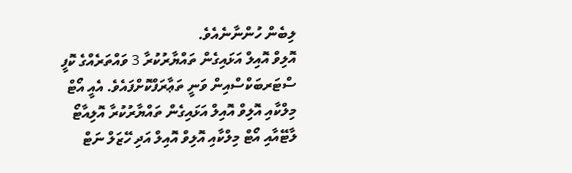ލިބެން ހުންނާނެއެވެ.
އޮލިވް އޮއިލް އަޅައިގެން ތައްޔާރުކުރާ 3 ވައްތަރެއްގެ ކޮފީ ސްޓަރބަކްސްއިން ވަނީ ތަޢާރަފްކޮށްފައެވެ. އެއީ އޯޓް މިލްކާއި އޮލިވް އޮއިލް އަޅައިގެން ތައްޔާރުކުރާ އޮލިއާޓޯ ލާޓޭއާއި އޯޓް މިލްކާއި އޮލިވް އޮއިލް އަދި ހޭޒަލް ނަޓް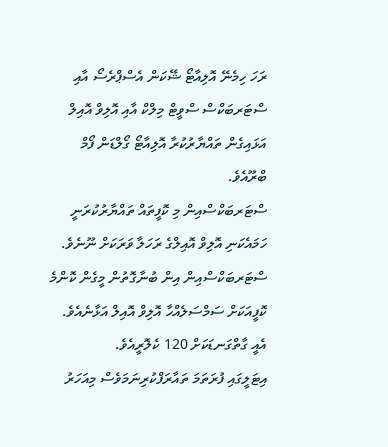ރަހަ ހިމެނޭ އޮލިއާޓޯ ޝޭކަން އެސްޕްރެސޯ އާއި ސްޓަރބަކްސް ސްވީޓް މިލްކް އާއި އޮލިވް އޮއިލް އަޅައިގެން ތައްޔާރުކުރާ އޮލިއާޓޯ ގޯލްޑަން ފޯމް ބްރޫއެވެ.
ސްޓަރބަކްސްއިން މި ކޮފީތައް ތައްޔާރުކުރަނީ ހަމައެކަނި އޮލިވް އޮއިލްގެ ރަހަލާ ވަރަކަށް ނޫނެވެ. ސްޓަރބަކްސްއިން އިން ބުނާގޮތުން މީގެން ކޮންމެ ކޮފީއަކަށް ސަމްސަލެއްހާ އޮލިވް އޮއިލް އަޅާނެއެވެ. އެއީ ގާތްގަނޑަކަށް 120 ކެލޮރީއެވެ.
އިޓަލީގައި ފުރަތަމަ ތައާރަފްކުރިނަމަވެސް މިއަހަރު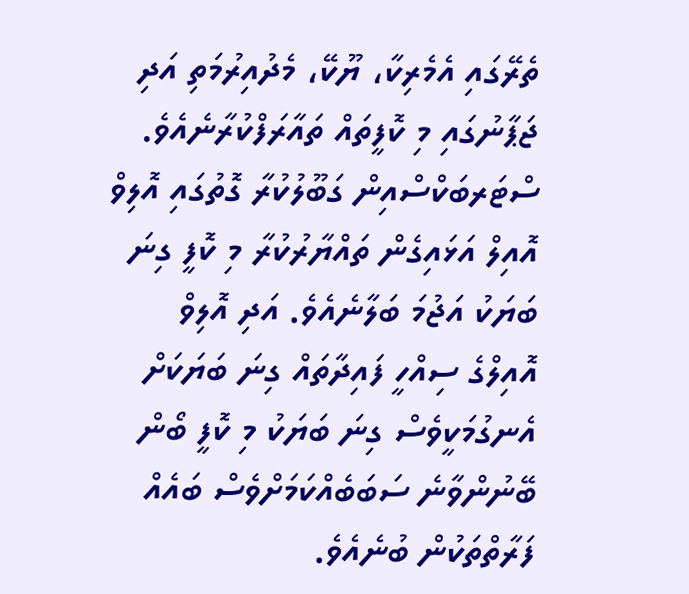ތެރޭގައި އެމެރިކާ، ޔޫކޭ، މެދުއިރުމަތި އަދި ޖަޕާނުގައި މި ކޮފީތައް ތައާރަފްކުރާނެއެވެ.
ސްޓަރބަކްސްއިން ގަބޫލުކުރާ ގޮތުގައި އޮލިވް އޮއިލް އަޅައިގެން ތައްޔާރުކުރާ މި ކޮފީ ގިނަ ބަޔަކު އަޖުމަ ބަލާނެއެވެ. އަދި އޮލިވް އޮއިލްގެ ސިއްހީ ފައިދާތައް ގިނަ ބަޔަކަށް އެނގުމަކީވެސް ގިނަ ބަޔަކު މި ކޮފީ ބޯން ބޭނުންވާނެ ސަބަބެއްކަމަށްވެސް ބައެއް ފަރާތްތަކުން ބުނެއެވެ.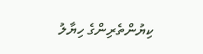ކިޔުންތެރިންގެ ހިޔާލު